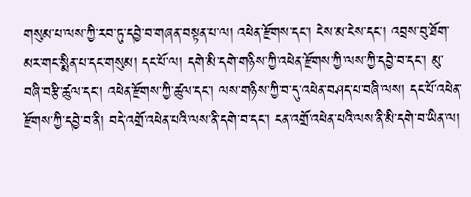གསུམ་པ་ལས་ཀྱི་རབ་ཏུ་དབྱེ་བ་གཞན་བསྟན་པ་ལ། འཕེན་རྫོགས་དང་། ངེས་མ་ངེས་དང་། འབྲས་བུ་ཐོག་མར་གང་སྨིན་པ་དང་གསུམ། དང་པོ་ལ། དགེ་མི་དགེ་གཉིས་ཀྱི་འཕེན་རྫོགས་ཀྱི་ལས་ཀྱི་དབྱེ་བ་དང་། མུ་བཞི་བརྩི་ཚུལ་དང་། འཕེན་རྫོགས་ཀྱི་ཚུལ་དང་། ལས་གཉིས་ཀྱི་བ་དུ་འཕེན་བཤད་པ་བཞི་ལས། དང་པོ་འཕེན་རྫོགས་ཀྱི་དབྱེ་བ་ནི། བདེ་འགྲོ་འཕེན་པའི་ལས་ནི་དགེ་བ་དང་། ངན་འགྲོ་འཕེན་པའི་ལས་ནི་མི་དགེ་བ་ཡིན་ལ།